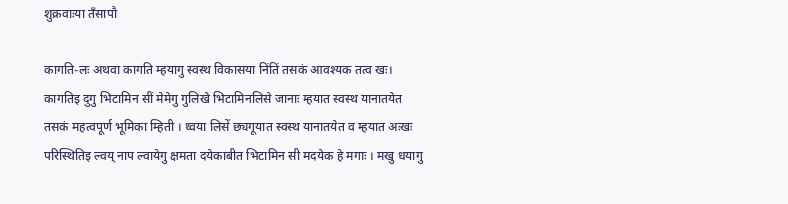शुक्रवाःया तँसापौ

कागति-लः अथवा कागति म्हयागु स्वस्थ विकासया निंतिं तसकं आवश्यक तत्व खः। कागतिइ दुगु भिटामिन सीं मेमेगु गुलिखे भिटामिनलिसे जानाः म्हयात स्वस्थ यानातयेत तसकं महत्वपूर्ण भूमिका म्हिती । थ्वया लिसें छ्यगूयात स्वस्थ यानातयेत व म्हयात अःखः परिस्थितिइ ल्वय् नाप ल्वायेगु क्षमता दयेकाबीत भिटामिन सी मदयेक हे मगाः । मखु धयागु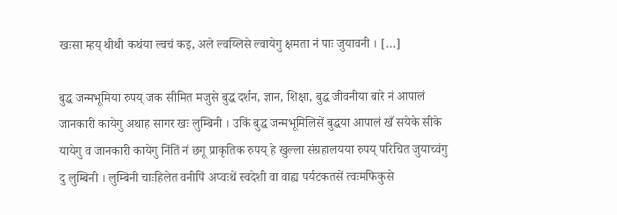खःसा म्हय् थीथी कथंया ल्वचं कइ, अले ल्वय्लिसे ल्वायेगु क्षमता नं पाः जुयावनी । […]

बुद्ध जन्मभूमिया रुपय् जक सीमित मजुसे बुद्ध दर्शन, ज्ञान, शिक्षा, बुद्ध जीवनीया बारे नं आपालं जानकारी कायेगु अथाह सागर खः लुम्बिनी । उकिं बुद्ध जन्मभूमिलिसें बुद्धया आपालं खँ सयेके सीके यायेगु व जानकारी कायेगु निंतिं नं छगू प्राकृतिक रुपय् हे खुल्ला संग्रहालयया रुपय् परिचित जुयाच्वंगु दु लुम्बिनी । लुम्बिनी चाःहिलेत वनीपिं अप्वःथें स्वदेशी वा वाह्य पर्यटकतसें त्वःमफिकुसे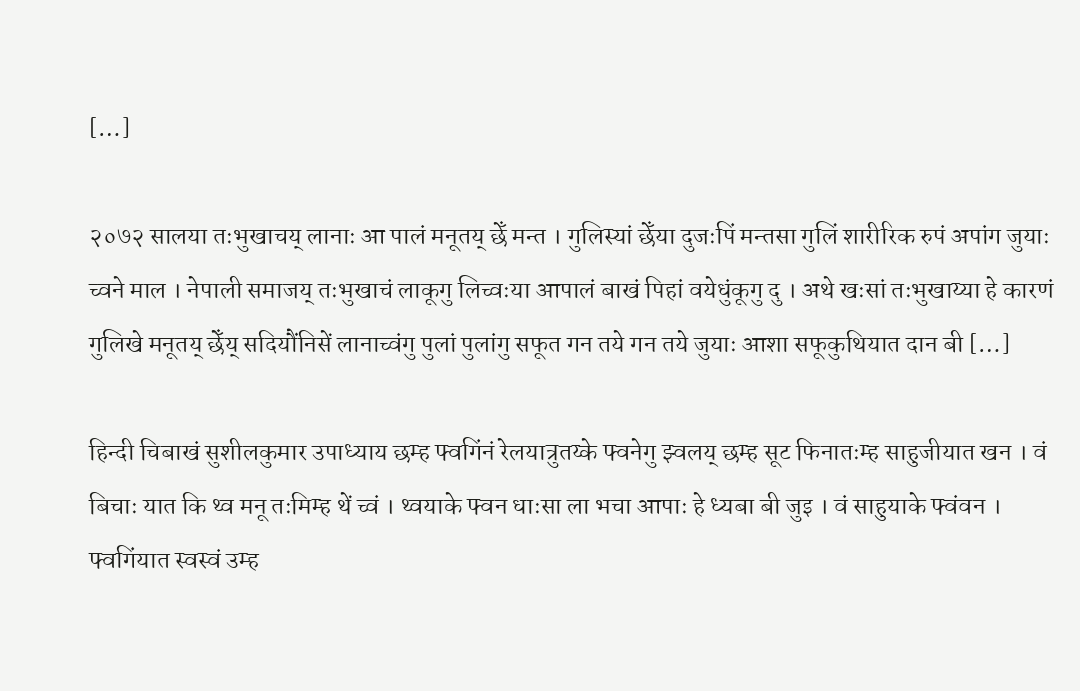[…]

२०७२ सालया तःभुखाचय् लानाः आ पालं मनूतय् छेँ मन्त । गुलिस्यां छेँया दुजःपिं मन्तसा गुलिं शारीरिक रुपं अपांग जुयाः च्वने माल । नेपाली समाजय् तःभुखाचं लाकूगु लिच्वःया आपालं बाखं पिहां वयेधुंकूगु दु । अथे खःसां तःभुखाय्या हे कारणं गुलिखे मनूतय् छेँय् सदियौंनिसें लानाच्वंगु पुलां पुलांगु सफूत गन तये गन तये जुयाः आशा सफूकुथियात दान बी […]

हिन्दी चिबाखं सुशीलकुमार उपाध्याय छम्ह फ्वगिंनं रेलयात्रुतय्के फ्वनेगु झ्वलय् छम्ह सूट फिनातःम्ह साहुजीयात खन । वं बिचाः यात कि थ्व मनू तःमिम्ह थें च्वं । थ्वयाके फ्वन धाःसा ला भचा आपाः हे ध्यबा बी जुइ । वं साहुयाके फ्वंवन । फ्वगिंयात स्वस्वं उम्ह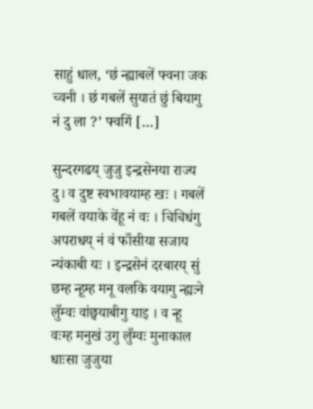साहुं धाल, ‘छं न्ह्याबलें फ्वना जक च्वनी । छं गबलें सुयातं छुं बियागु नं दु ला ?’ फ्वगिं […]

सुन्दरगढय् जुजु इन्द्रसेनया राज्य दु। व दुष्ट स्वभावयाम्ह खः । गबलें गबलें वयाके वेंहू नं वः । चिचिधंगु अपराधय् नं वं फाँसीया सजाय न्यंकाबी यः । इन्द्रसेनं दरबारय् सुं छम्ह न्हूम्ह मनू वलकि वयागु न्ह्यःने लुँम्वः वांछ्वयाबीगु याइ । व न्हू वःम्ह मनुखं उगु लुँम्वः मुनाकाल धाःसा जुजुया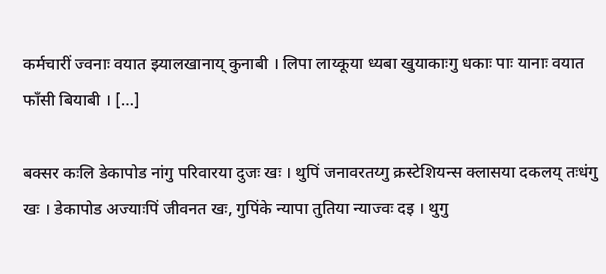कर्मचारीं ज्वनाः वयात झ्यालखानाय् कुनाबी । लिपा लाय्कूया ध्यबा खुयाकाःगु धकाः पाः यानाः वयात फाँसी बियाबी । […]

बक्सर कःलि डेकापोड नांगु परिवारया दुजः खः । थुपिं जनावरतय्गु क्रस्टेशियन्स क्लासया दकलय् तःधंगु खः । डेकापोड अज्याःपिं जीवनत खः, गुपिंके न्यापा तुतिया न्याज्वः दइ । थुगु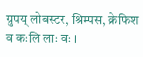ग्रुपय् लोबस्टर, श्रिम्पस, क्रेफिश व कःलि लाः वः ।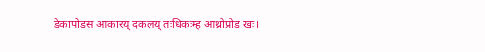डेकापोडस आकारय् दकलय् तःधिकःम्ह आथ्रोप्रोड खः।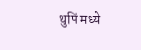थुपिं मध्ये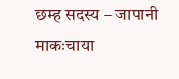छम्ह सदस्य – जापानी माकःचाया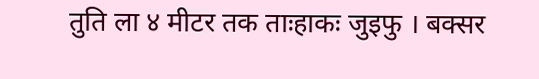तुति ला ४ मीटर तक ताःहाकः जुइफु । बक्सर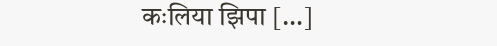कःलिया झिपा […]